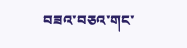བཟའ་བཅའ་གང་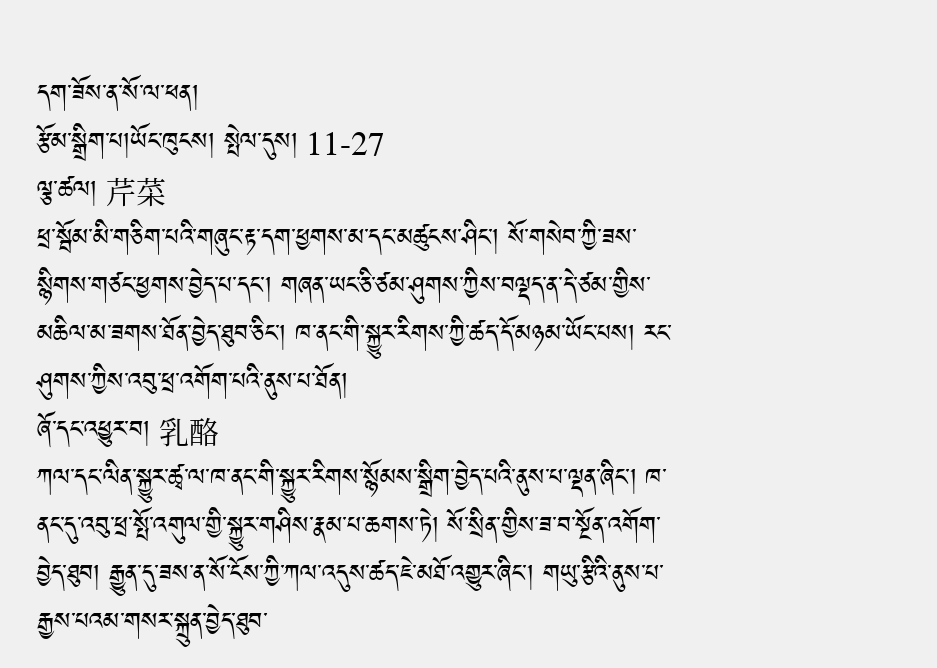དག་ཟོས་ན་སོ་ལ་ཕན།
རྩོམ་སྒྲིག་པ།ཡོང་ཁུངས། སྤེལ་དུས། 11-27
ལྕ་ཚལ། 芹菜
ཕྲ་སྦོམ་མི་གཅིག་པའི་གཞུང་རྟ་དག་ཕྱགས་མ་དང་མཚུངས་ཤིང་། སོ་གསེབ་ཀྱི་ཟས་སྙིགས་གཙང་ཕྱགས་བྱེད་པ་དང་། གཞན་ཡང་ཅི་ཙམ་ཤུགས་ཀྱིས་བལྡད་ན་དེ་ཙམ་གྱིས་མཆིལ་མ་ཟགས་ཐོན་བྱེད་ཐུབ་ཅིང་། ཁ་ནང་གི་སྐྱུར་རིགས་ཀྱི་ཚད་དོ་མཉམ་ཡོང་པས། རང་ཤུགས་ཀྱིས་འབུ་ཕྲ་འགོག་པའི་ནུས་པ་ཐོན།
ཞོ་དང་འཕྱུར་བ། 乳酪
ཀལ་དང་ལིན་སྐྱུར་ཚྭ་ལ་ཁ་ནང་གི་སྐྱུར་རིགས་སྙོམས་སྒྲིག་བྱེད་པའི་ནུས་པ་ལྡན་ཞིང་། ཁ་ནང་དུ་འབུ་ཕྲ་སྤོ་འགུལ་གྱི་སྐྱུར་གཤིས་རྣམ་པ་ཆགས་ཏེ། སོ་སྲིན་གྱིས་ཟ་བ་སྔོན་འགོག་བྱེད་ཐུབ། རྒྱུན་དུ་ཟས་ན་སོ་ངོས་ཀྱི་ཀལ་འདུས་ཚད་ཇེ་མཐོ་འགྱུར་ཞིང་། གཡུ་རྩིའི་ནུས་པ་རྒྱས་པའམ་གསར་སྐྲུན་བྱེད་ཐུབ་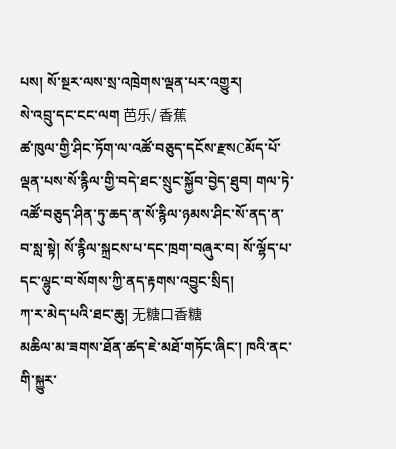པས། སོ་སྔར་ལས་སྲ་འཁྲེགས་ལྡན་པར་འགྱུར།
སེ་འབྲུ་དང་ངང་ལག 芭乐/ 香蕉
ཚ་ཁུལ་གྱི་ཤིང་ཏོག་ལ་འཚོ་བཅུད་དངོས་རྫསCམོད་པོ་ལྡན་པས་སོ་རྙིལ་གྱི་བདེ་ཐང་སྲུང་སྐྱོབ་བྱེད་ཐུབ། གལ་ཏེ་འཚོ་བཅུད་ཤིན་ཏུ་ཆད་ན་སོ་རྙིལ་ཉམས་ཤིང་སོ་ནད་ན་བ་སླ་སྟེ། སོ་རྙིལ་སྐྲངས་པ་དང་ཁྲག་བཞུར་བ། སོ་ལྷོད་པ་དང་ལྷུང་བ་སོགས་ཀྱི་ནད་རྟགས་འབྱུང་སྲིད།
ཀ་ར་མེད་པའི་ཐང་ཆུ། 无糖口香糖
མཆིལ་མ་ཟགས་ཐོན་ཚད་ཇེ་མཐོ་གཏོང་ཞིང་། ཁའི་ནང་གི་སྐྱུར་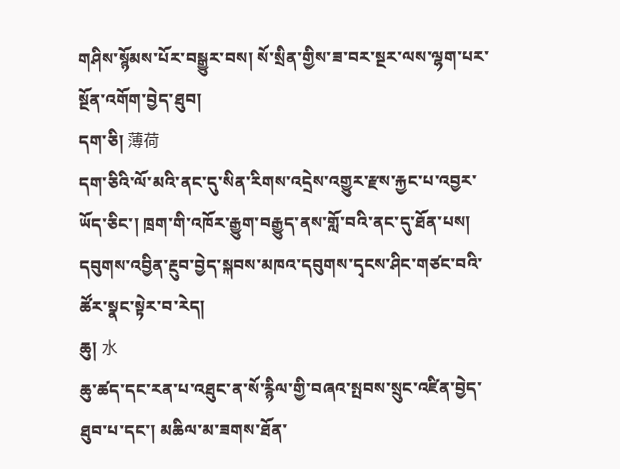གཤིས་སྙོམས་པོར་བསྒྱུར་བས། སོ་སྲིན་གྱིས་ཟ་བར་སྔར་ལས་ལྷག་པར་སྔོན་འགོག་བྱེད་ཐུབ།
དག་ཅི། 薄荷
དག་ཅིའི་ལོ་མའི་ནང་དུ་སིན་རིགས་འདྲེས་འགྱུར་རྫས་རྐྱང་པ་འབྱར་ཡོད་ཅིང་། ཁྲག་གི་འཁོར་རྒྱུག་བརྒྱུད་ནས་གློ་བའི་ནང་དུ་ཐོན་པས། དབུགས་འབྱིན་རྔུབ་བྱེད་སྐབས་མཁའ་དབུགས་དྭངས་ཤིང་གཙང་བའི་ཚོར་སྣང་སྟེར་བ་རེད།
ཆུ། 水
ཆུ་ཚད་དང་རན་པ་འཐུང་ན་སོ་རྙིལ་གྱི་བཞའ་སྤབས་སྲུང་འཛིན་བྱེད་ཐུབ་པ་དང་། མཆིལ་མ་ཟགས་ཐོན་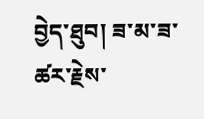བྱེད་ཐུབ། ཟ་མ་ཟ་ཚར་རྗེས་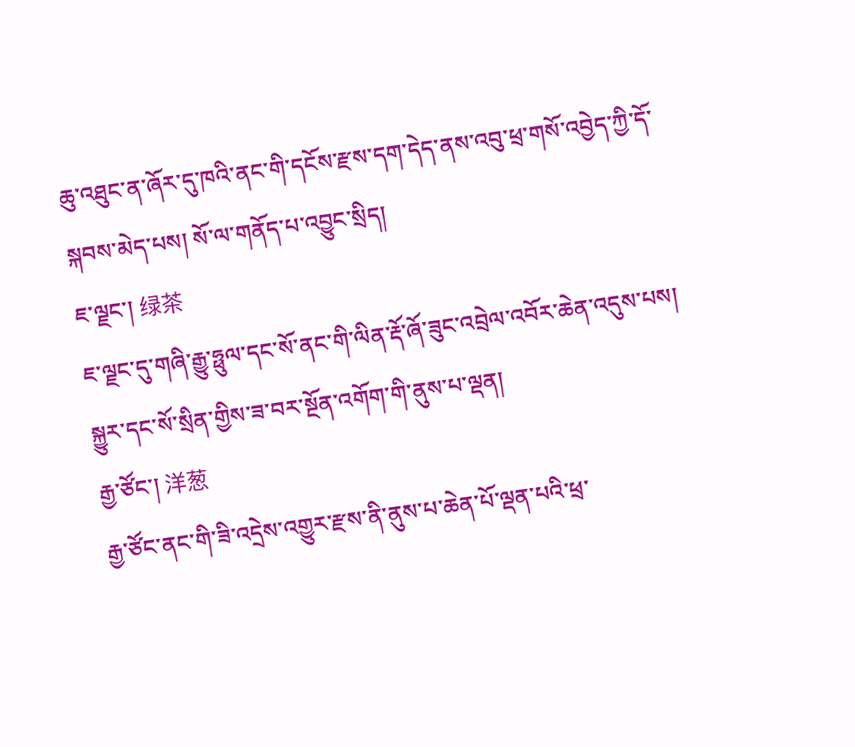ཆུ་འཐུང་ན་ཞོར་དུ་ཁའི་ནང་གི་དངོས་རྫས་དག་དེད་ནས་འབུ་ཕྲ་གསོ་འབྱེད་ཀྱི་དོ་སྐབས་མེད་པས། སོ་ལ་གནོད་པ་འབྱུང་སྲིད།
ཇ་ལྗང་། 绿茶
ཇ་ལྗང་དུ་གཞི་རྒྱུ་ཧྥུལ་དང་སོ་ནང་གི་ལིན་རྡོ་ཞོ་ཟུང་འབྲེལ་འབོར་ཆེན་འདུས་པས། སྐྱུར་དང་སོ་སྲིན་གྱིས་ཟ་བར་སྔོན་འགོག་གི་ནུས་པ་ལྡན།
རྒྱ་ཙོང་། 洋葱
རྒྱ་ཙོང་ནང་གི་ཟི་འདྲེས་འགྱུར་རྫས་ནི་ནུས་པ་ཆེན་པོ་ལྡན་པའི་ཕྲ་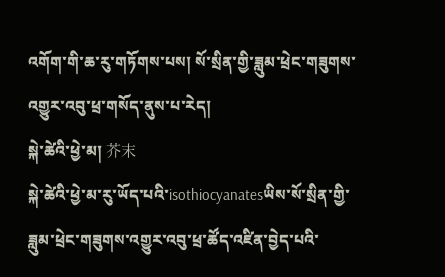འགོག་གི་ཆ་རུ་གཏོགས་པས། སོ་སྲིན་གྱི་ཟླུམ་ཕྲེང་གཟུགས་འགྱུར་འབུ་ཕྲ་གསོད་ནུས་པ་རེད།
སྐེ་ཚེའི་ཕྱེ་མ། 芥末
སྐེ་ཚེའི་ཕྱེ་མ་རུ་ཡོད་པའི་isothiocyanatesཡིས་སོ་སྲིན་གྱི་ཟླུམ་ཕྲེང་གཟུགས་འགྱུར་འབུ་ཕྲ་ཚོད་འཛིན་བྱེད་པའི་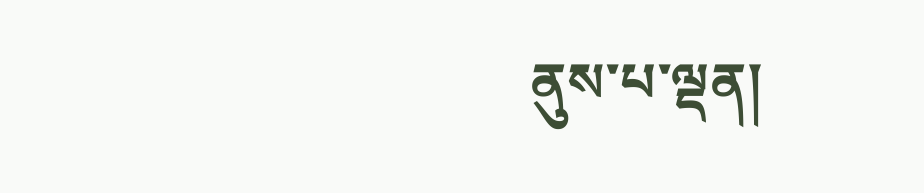ནུས་པ་ལྡན།